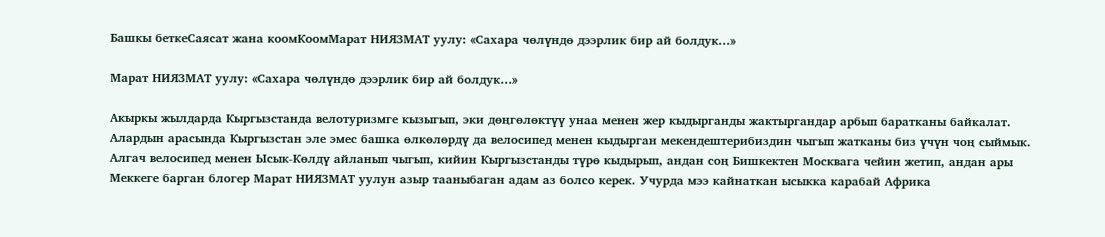Башкы беткеСаясат жана коомКоомМарат НИЯЗМАТ уулу: «Сахара чөлүндө дээрлик бир ай болдук...»

Марат НИЯЗМАТ уулу: «Сахара чөлүндө дээрлик бир ай болдук…»

Акыркы жылдарда Кыргызстанда велотуризмге кызыгып, эки дөңгөлөктүү унаа менен жер кыдырганды жактыргандар арбып баратканы байкалат. Алардын арасында Кыргызстан эле эмес башка өлкөлөрдү да велосипед менен кыдырган мекендештерибиздин чыгып жатканы биз үчүн чоң сыймык. Алгач велосипед менен Ысык-Көлдү айланып чыгып, кийин Кыргызстанды түрө кыдырып, андан соң Бишкектен Москвага чейин жетип, андан ары Меккеге барган блогер Марат НИЯЗМАТ уулун азыр тааныбаган адам аз болсо керек. Учурда мээ кайнаткан ысыкка карабай Африка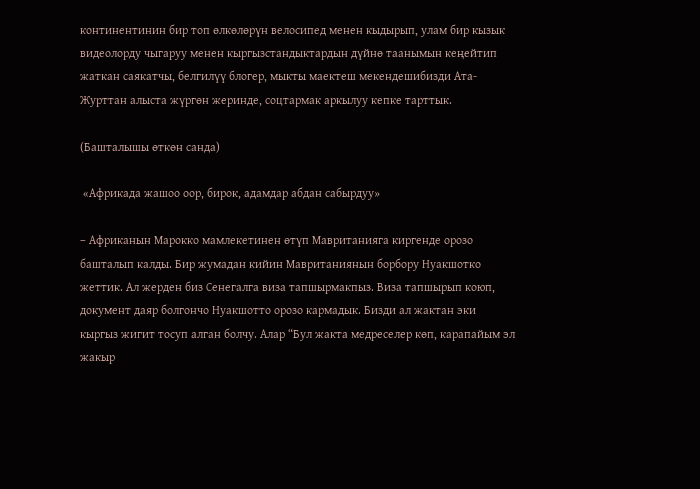континентинин бир топ өлкөлөрүн велосипед менен кыдырып, улам бир кызык видеолорду чыгаруу менен кыргызстандыктардын дүйнө таанымын кеңейтип жаткан саякатчы, белгилүү блогер, мыкты маектеш мекендешибизди Ата-Журттан алыста жүргөн жеринде, соцтармак аркылуу кепке тарттык.

(Башталышы өткөн санда)

 «Африкада жашоо оор, бирок, адамдар абдан сабырдуу»

– Африканын Марокко мамлекетинен өтүп Мавританияга киргенде орозо башталып калды. Бир жумадан кийин Мавританиянын борбору Нуакшотко жеттик. Ал жерден биз Сенегалга виза тапшырмакпыз. Виза тапшырып коюп, документ даяр болгончо Нуакшотто орозо кармадык. Бизди ал жактан эки кыргыз жигит тосуп алган болчу. Алар “Бул жакта медреселер көп, карапайым эл жакыр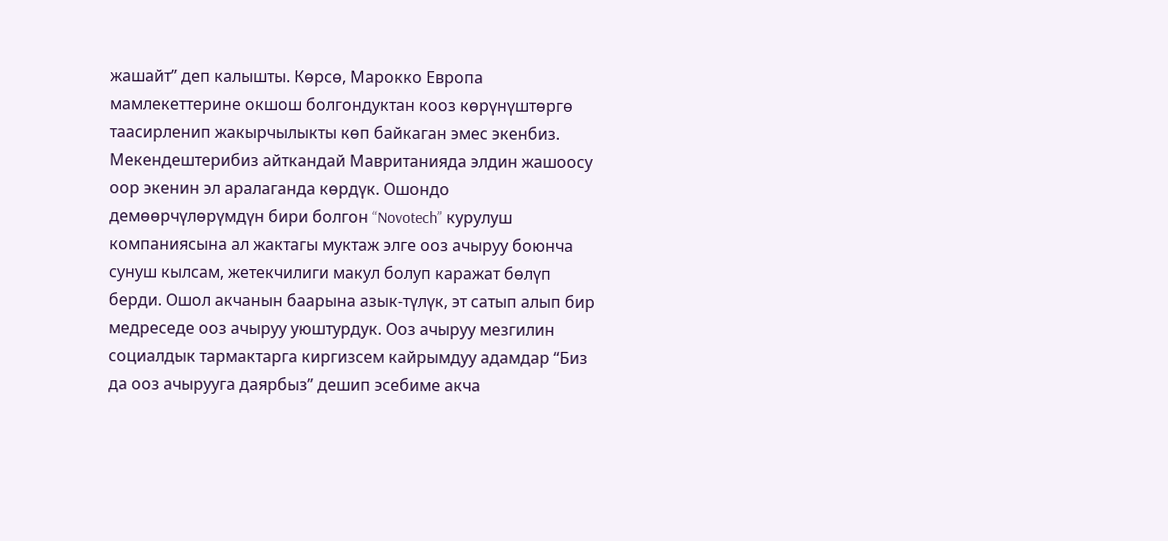жашайт” деп калышты. Көрсө, Марокко Европа мамлекеттерине окшош болгондуктан кооз көрүнүштөргө таасирленип жакырчылыкты көп байкаган эмес экенбиз. Мекендештерибиз айткандай Мавританияда элдин жашоосу оор экенин эл аралаганда көрдүк. Ошондо демөөрчүлөрүмдүн бири болгон “Novotech” курулуш компаниясына ал жактагы муктаж элге ооз ачыруу боюнча сунуш кылсам, жетекчилиги макул болуп каражат бөлүп берди. Ошол акчанын баарына азык-түлүк, эт сатып алып бир медреседе ооз ачыруу уюштурдук. Ооз ачыруу мезгилин социалдык тармактарга киргизсем кайрымдуу адамдар “Биз да ооз ачырууга даярбыз” дешип эсебиме акча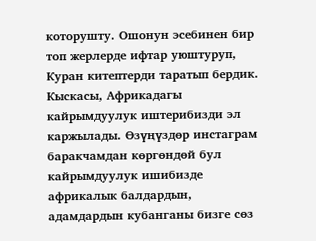которушту. Ошонун эсебинен бир топ жерлерде ифтар уюштуруп, Куран китептерди таратып бердик. Кыскасы, Африкадагы кайрымдуулук иштерибизди эл каржылады. Өзүңүздөр инстаграм баракчамдан көргөндөй бул кайрымдуулук ишибизде африкалык балдардын, адамдардын кубанганы бизге сөз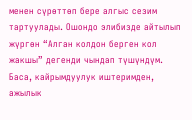менен сүрөттөп бере алгыс сезим тартуулады. Ошондо элибизде айтылып жүргөн “Алган колдон берген кол жакшы” дегенди чындап түшүндүм. Баса, кайрымдуулук иштеримден, ажылык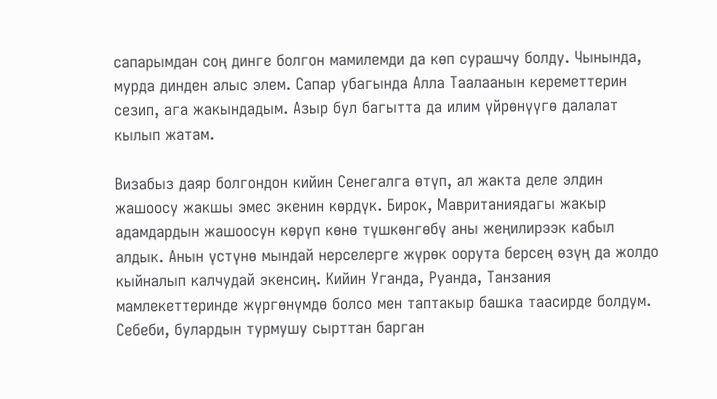сапарымдан соң динге болгон мамилемди да көп сурашчу болду. Чынында, мурда динден алыс элем. Сапар убагында Алла Таалаанын кереметтерин сезип, ага жакындадым. Азыр бул багытта да илим үйрөнүүгө далалат кылып жатам.

Визабыз даяр болгондон кийин Сенегалга өтүп, ал жакта деле элдин жашоосу жакшы эмес экенин көрдүк. Бирок, Мавританиядагы жакыр адамдардын жашоосун көрүп көнө түшкөнгөбү аны жеңилирээк кабыл алдык. Анын үстүнө мындай нерселерге жүрөк оорута берсең өзүң да жолдо кыйналып калчудай экенсиң. Кийин Уганда, Руанда, Танзания мамлекеттеринде жүргөнүмдө болсо мен таптакыр башка таасирде болдум. Себеби, булардын турмушу сырттан барган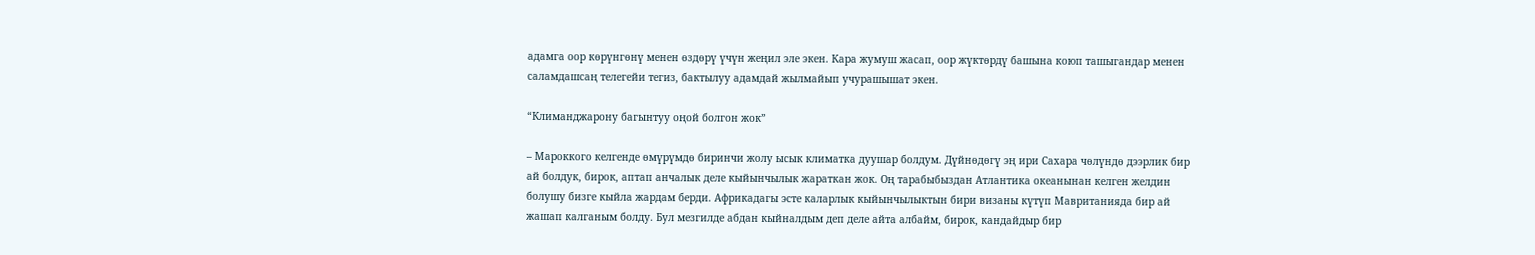адамга оор көрүнгөнү менен өздөрү үчүн жеңил эле экен. Кара жумуш жасап, оор жүктөрдү башына коюп ташыгандар менен саламдашсаң телегейи тегиз, бактылуу адамдай жылмайып учурашышат экен.

“Климанджарону багынтуу оңой болгон жок”

– Мароккого келгенде өмүрүмдө биринчи жолу ысык климатка дуушар болдум. Дүйнөдөгү эң ири Сахара чөлүндө дээрлик бир ай болдук, бирок, аптап анчалык деле кыйынчылык жараткан жок. Оң тарабыбыздан Атлантика океанынан келген желдин болушу бизге кыйла жардам берди. Африкадагы эсте каларлык кыйынчылыктын бири визаны күтүп Мавританияда бир ай жашап калганым болду. Бул мезгилде абдан кыйналдым деп деле айта албайм, бирок, кандайдыр бир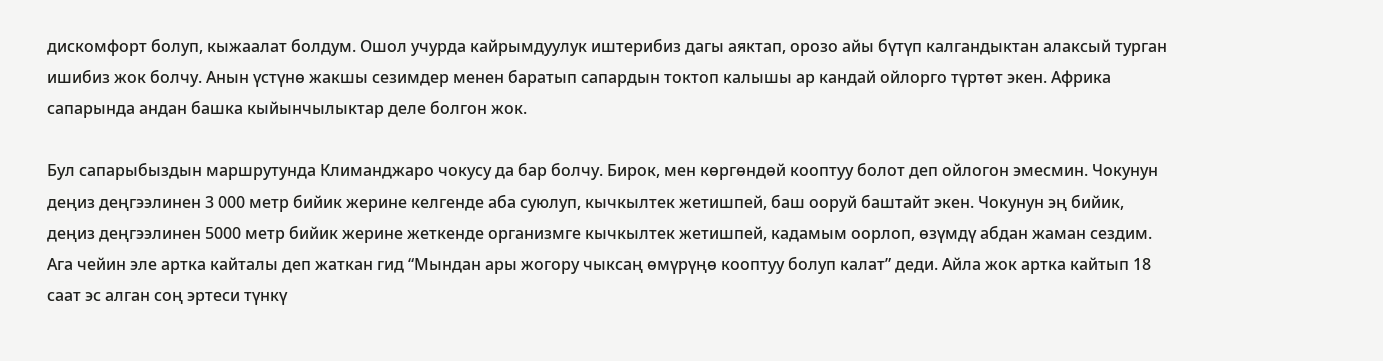дискомфорт болуп, кыжаалат болдум. Ошол учурда кайрымдуулук иштерибиз дагы аяктап, орозо айы бүтүп калгандыктан алаксый турган ишибиз жок болчу. Анын үстүнө жакшы сезимдер менен баратып сапардын токтоп калышы ар кандай ойлорго түртөт экен. Африка сапарында андан башка кыйынчылыктар деле болгон жок.

Бул сапарыбыздын маршрутунда Климанджаро чокусу да бар болчу. Бирок, мен көргөндөй кооптуу болот деп ойлогон эмесмин. Чокунун деңиз деңгээлинен 3 000 метр бийик жерине келгенде аба суюлуп, кычкылтек жетишпей, баш ооруй баштайт экен. Чокунун эң бийик, деңиз деңгээлинен 5000 метр бийик жерине жеткенде организмге кычкылтек жетишпей, кадамым оорлоп, өзүмдү абдан жаман сездим. Ага чейин эле артка кайталы деп жаткан гид “Мындан ары жогору чыксаң өмүрүңө кооптуу болуп калат” деди. Айла жок артка кайтып 18 саат эс алган соң эртеси түнкү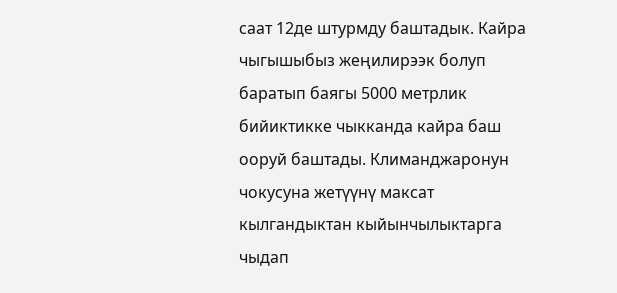саат 12де штурмду баштадык. Кайра чыгышыбыз жеңилирээк болуп баратып баягы 5000 метрлик бийиктикке чыкканда кайра баш ооруй баштады. Климанджаронун чокусуна жетүүнү максат кылгандыктан кыйынчылыктарга чыдап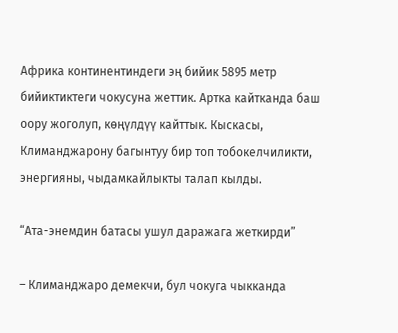Африка континентиндеги эң бийик 5895 метр бийиктиктеги чокусуна жеттик. Артка кайтканда баш оору жоголуп, көңүлдүү кайттык. Кыскасы, Климанджарону багынтуу бир топ тобокелчиликти, энергияны, чыдамкайлыкты талап кылды.

“Ата-энемдин батасы ушул даражага жеткирди”

– Климанджаро демекчи, бул чокуга чыкканда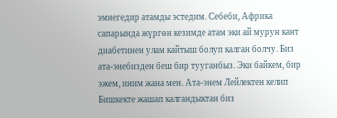эмнегедир атамды эстедим. Себеби, Африка сапарында жүргөн кезимде атам эки ай мурун кант диабетинен улам кайтыш болуп калган болчу. Биз ата-энебизден беш бир тууганбыз. Эки байкем, бир эжем, иним жана мен. Ата-энем Лейлектен келип Бишкекте жашап калгандыктан биз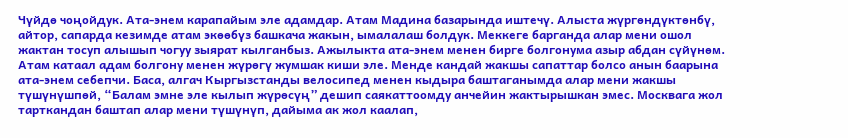Чүйдө чоңойдук. Ата-энем карапайым эле адамдар. Атам Мадина базарында иштечү. Алыста жүргөндүктөнбү, айтор, сапарда кезимде атам экөөбүз башкача жакын, ымалалаш болдук. Меккеге барганда алар мени ошол жактан тосуп алышып чогуу зыярат кылганбыз. Ажылыкта ата-энем менен бирге болгонума азыр абдан сүйүнөм. Атам катаал адам болгону менен жүрөгү жумшак киши эле. Менде кандай жакшы сапаттар болсо анын баарына ата-энем себепчи. Баса, алгач Кыргызстанды велосипед менен кыдыра баштаганымда алар мени жакшы түшүнүшпөй, “Балам эмне эле кылып жүрөсүң” дешип саякаттоомду анчейин жактырышкан эмес. Москвага жол тарткандан баштап алар мени түшүнүп, дайыма ак жол каалап,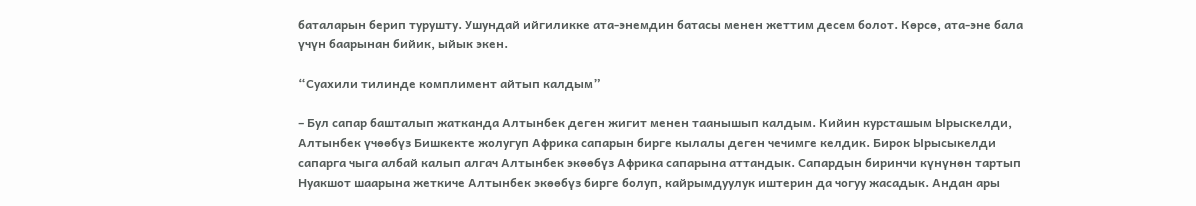баталарын берип турушту. Ушундай ийгиликке ата-энемдин батасы менен жеттим десем болот. Көрсө, ата-эне бала үчүн баарынан бийик, ыйык экен.

“Суахили тилинде комплимент айтып калдым”

– Бул сапар башталып жатканда Алтынбек деген жигит менен таанышып калдым. Кийин курсташым Ырыскелди, Алтынбек үчөөбүз Бишкекте жолугуп Африка сапарын бирге кылалы деген чечимге келдик. Бирок Ырысыкелди сапарга чыга албай калып алгач Алтынбек экөөбүз Африка сапарына аттандык. Сапардын биринчи күнүнөн тартып Нуакшот шаарына жеткиче Алтынбек экөөбүз бирге болуп, кайрымдуулук иштерин да чогуу жасадык. Андан ары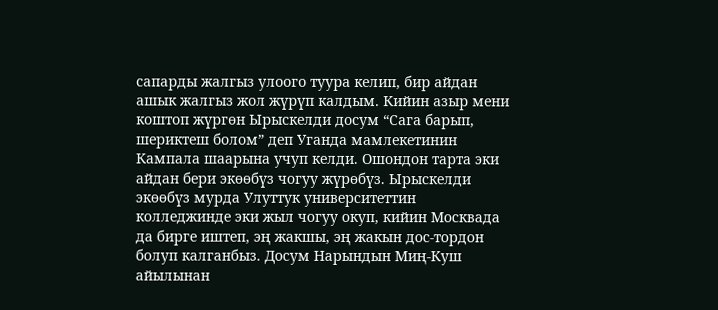сапарды жалгыз улоого туура келип, бир айдан ашык жалгыз жол жүрүп калдым. Кийин азыр мени коштоп жүргөн Ырыскелди досум “Сага барып, шериктеш болом” деп Уганда мамлекетинин Кампала шаарына учуп келди. Ошондон тарта эки айдан бери экөөбүз чогуу жүрөбүз. Ырыскелди экөөбүз мурда Улуттук университеттин колледжинде эки жыл чогуу окуп, кийин Москвада да бирге иштеп, эң жакшы, эң жакын дос-тордон болуп калганбыз. Досум Нарындын Миң-Куш айылынан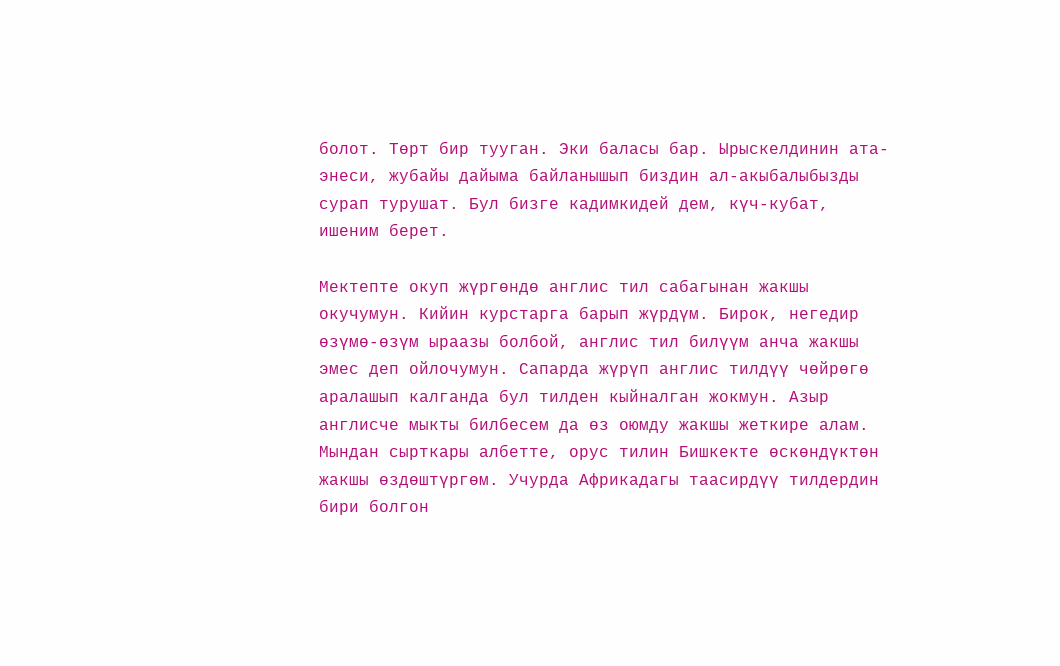болот. Төрт бир тууган. Эки баласы бар. Ырыскелдинин ата-энеси, жубайы дайыма байланышып биздин ал-акыбалыбызды сурап турушат. Бул бизге кадимкидей дем, күч-кубат, ишеним берет.

Мектепте окуп жүргөндө англис тил сабагынан жакшы окучумун. Кийин курстарга барып жүрдүм. Бирок, негедир өзүмө-өзүм ыраазы болбой, англис тил билүүм анча жакшы эмес деп ойлочумун. Сапарда жүрүп англис тилдүү чөйрөгө аралашып калганда бул тилден кыйналган жокмун. Азыр англисче мыкты билбесем да өз оюмду жакшы жеткире алам. Мындан сырткары албетте, орус тилин Бишкекте өскөндүктөн жакшы өздөштүргөм. Учурда Африкадагы таасирдүү тилдердин бири болгон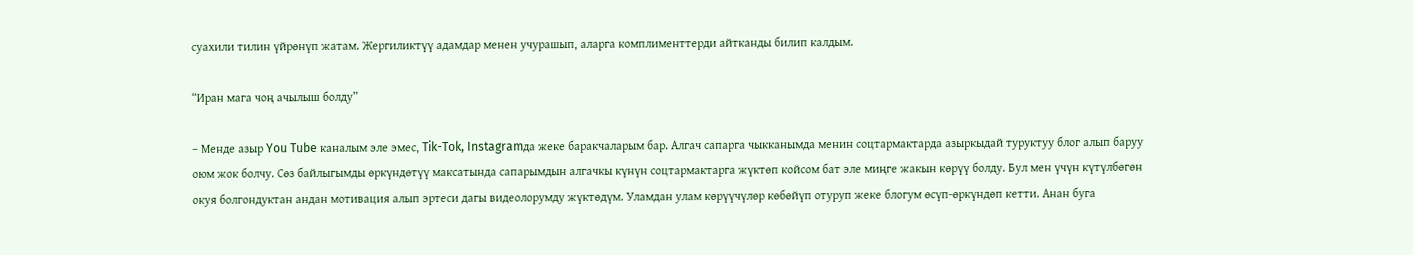суахили тилин үйрөнүп жатам. Жергиликтүү адамдар менен учурашып, аларга комплименттерди айтканды билип калдым.

“Иран мага чоң ачылыш болду”

– Менде азыр You Tube каналым эле эмес, Tik-Tok, Instagramда жеке баракчаларым бар. Алгач сапарга чыкканымда менин соцтармактарда азыркыдай туруктуу блог алып баруу оюм жок болчу. Сөз байлыгымды өркүндөтүү максатында сапарымдын алгачкы күнүн соцтармактарга жүктөп койсом бат эле миңге жакын көрүү болду. Бул мен үчүн күтүлбөгөн окуя болгондуктан андан мотивация алып эртеси дагы видеолорумду жүктөдүм. Уламдан улам көрүүчүлөр көбөйүп отуруп жеке блогум өсүп-өркүндөп кетти. Анан буга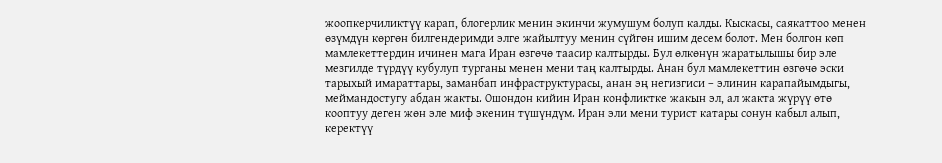жоопкерчиликтүү карап, блогерлик менин экинчи жумушум болуп калды. Кыскасы, саякаттоо менен өзүмдүн көргөн билгендеримди элге жайылтуу менин сүйгөн ишим десем болот. Мен болгон көп мамлекеттердин ичинен мага Иран өзгөчө таасир калтырды. Бул өлкөнүн жаратылышы бир эле мезгилде түрдүү кубулуп турганы менен мени таң калтырды. Анан бул мамлекеттин өзгөчө эски тарыхый имараттары, заманбап инфраструктурасы, анан эң негизгиси – элинин карапайымдыгы, меймандостугу абдан жакты. Ошондон кийин Иран конфликтке жакын эл, ал жакта жүрүү өтө кооптуу деген жөн эле миф экенин түшүндүм. Иран эли мени турист катары сонун кабыл алып, керектүү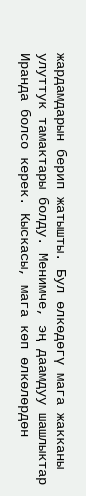жардамдарын берип жатышты. Бул өлкөдөгү мага жакканы улуттук тамактары болду. Менимче, эң даамдуу шашлыктар Иранда болсо керек. Кыскасы, мага көп өлкөлөрдөн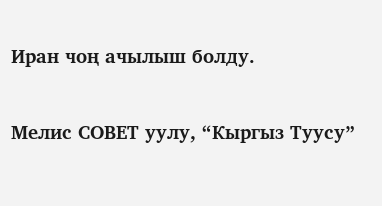Иран чоң ачылыш болду.

Мелис СОВЕТ уулу, “Кыргыз Туусу”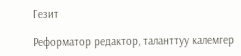Гезит

Реформатор редактор, таланттуу калемгер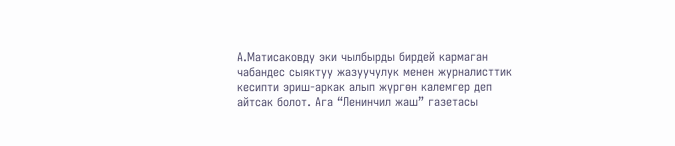А.Матисаковду эки чылбырды бирдей кармаган чабандес сыяктуу жазуучулук менен журналисттик кесипти эриш-аркак алып жүргөн калемгер деп айтсак болот. Ага “Ленинчил жаш” газетасы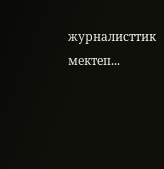журналисттик мектеп...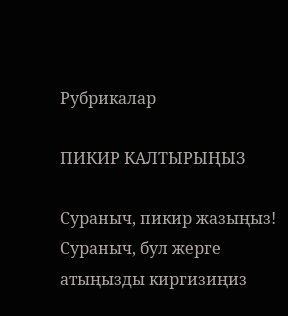Рубрикалар

ПИКИР КАЛТЫРЫҢЫЗ

Сураныч, пикир жазыңыз!
Сураныч, бул жерге атыңызды киргизиңиз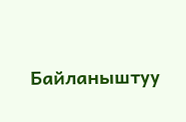Байланыштуу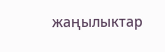жаңылыктар